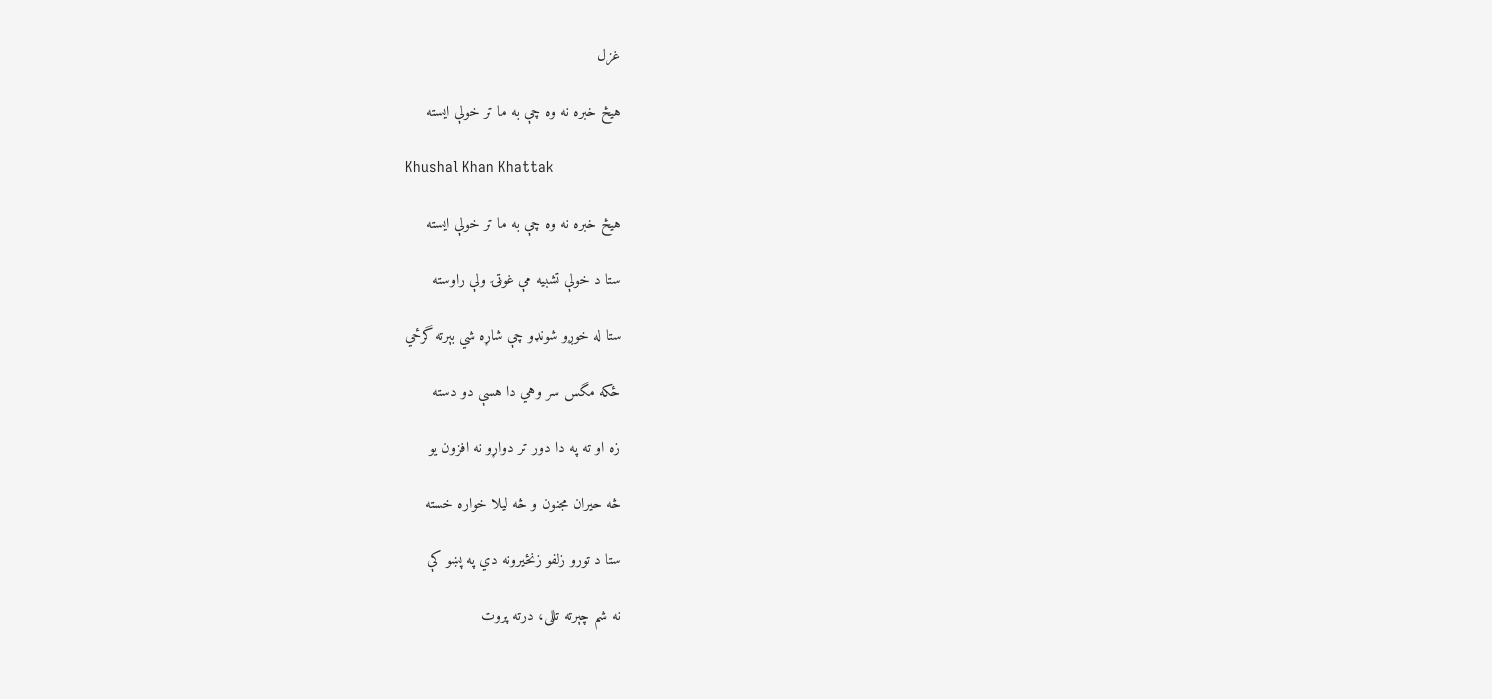غزل

هيڅ خبره نه وه چې به ما تر خولې ايسته

Khushal Khan Khattak

هيڅ خبره نه وه چې به ما تر خولې ايسته

ستا د خولې تشبيه مې غوټۍ ولې راوسته

ستا له خوږو شونډو چې شاړه شي بېرته گرځي

ځکه مگس سر وهي دا هسې دو دسته

زه او ته په دا دور تر دواړو نه افزون يو

څه حيران مجنون و څه ليلا خواره خسته

ستا د تورو زلفو زنځيرونه دي په پښو کې

نه شم چېرته تللی، درته پروت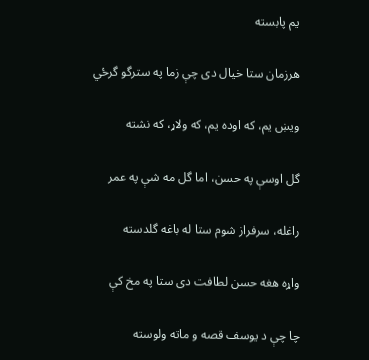يم پابسته

هرزمان ستا خيال دی چې زما په سترگو گرځي

ويښ يم، که اوده يم، که ولاړ، که نشته

گل اوسې په حسن، اما گل مه شې په عمر

راغله، سرفراز شوم ستا له باغه گلدسته

واړه هغه حسن لطافت دی ستا په مخ کې

چا چې د يوسف قصه و ماته ولوسته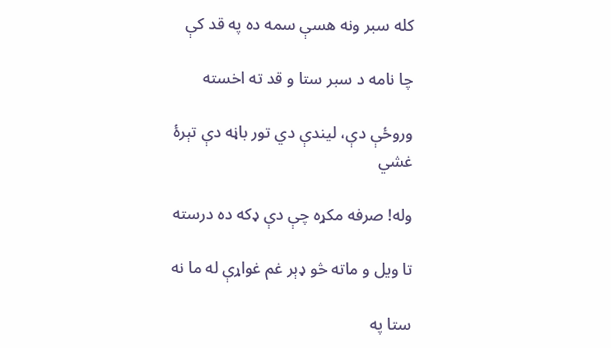کله سبر ونه هسې سمه ده په قد کې

چا نامه د سبر ستا و قد ته اخسته

وروځې دې، ليندې دي تور باڼه دې تېرۀ غشي

وله! صرفه مکړه چې دې ډکه ده درسته

تا ويل و ماته څو ډېر غم غواړې له ما نه

ستا په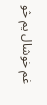غم خوشال يم څو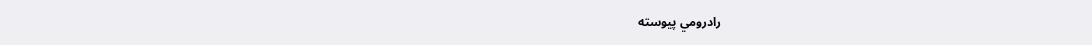رادرومي پيوسته